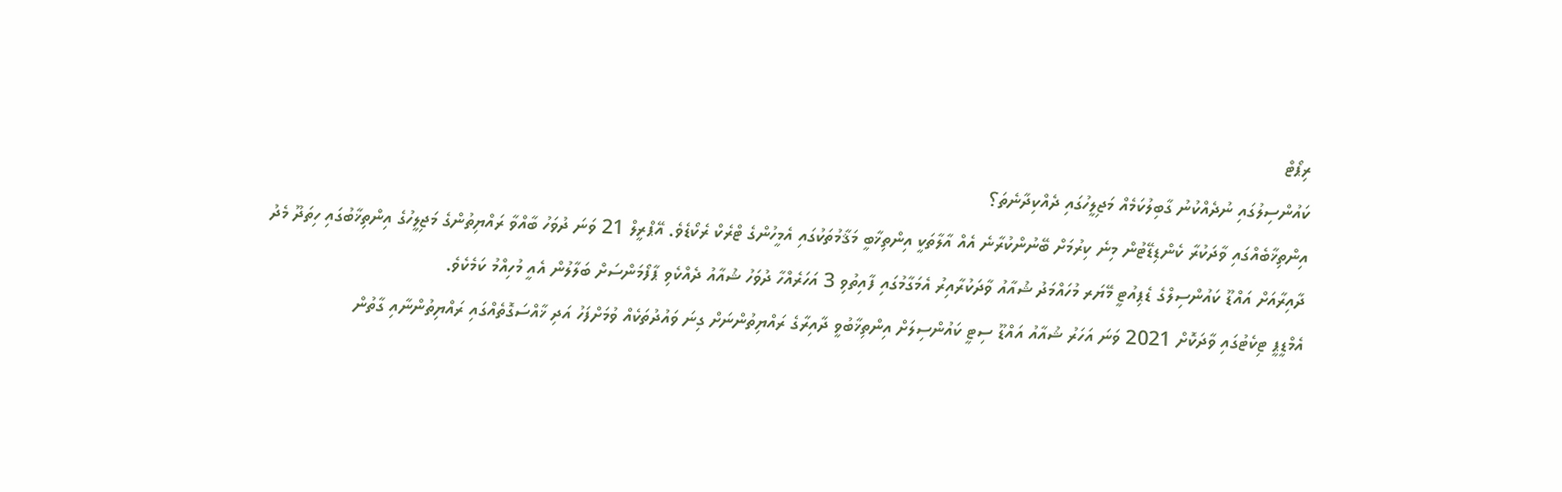ރިޕޯޓް
ކައުންސިލުގައި ނުދެއްކުނު ގާބިލުކަމެއް މަޖިލީހުގައި ދެއްކިދާނެތަ؟
އިންތިޚާބެއްގައި ވާދަކުރާ ކެންޑިޑޭޓުން މިނެ ކިރުމަށް ބޭނުންކުރާނެ އެއް އާލާތަކީ އިންތިޚާބީ މަޤާމުތަކުގައި އެމީހުންގެ ޓްރެކް ރެކޯޑެވެ. އޭޕްރީލް 21 ވަނަ ދުވަހު ބާއްވާ ރައްޔިތުންގެ މަޖިލީހުގެ އިންތިޚާބުގައި ހިތަދޫ މެދު ދާއިރާއަށް އައްޑޫ ކައުންސިލްގެ ޑެޕިއުޓީ މޭޔަރ މުހައްމަދު ޝުއާއު ވާދަކުރާއިރު އެމަގާމުގައި ފާއިތުވި 3 އަހަރެއްހާ ދުވަހު ޝުއާއު ދެއްކެވި ޕާފޯމަންސަށް ބަލާލުން އެއީ މުހިއްމު ކަމެކެވެ.
އެމްޑީޕީ ޓިކެޓުގައި ވާދަކޮށް 2021 ވަނަ އަހަރު ޝުއާއު އައްޑޫ ސިޓީ ކައުންސިލަށް އިންތިޚާބުވީ ދާއިރާގެ ރައްޔިތުންނަށް ގިނަ ވައުދުތަކެއް ވުމަށްފަހު އަދި ޚާއްސަގޮތެއްގައި ރައްޔިތުންނާއި ގާތުން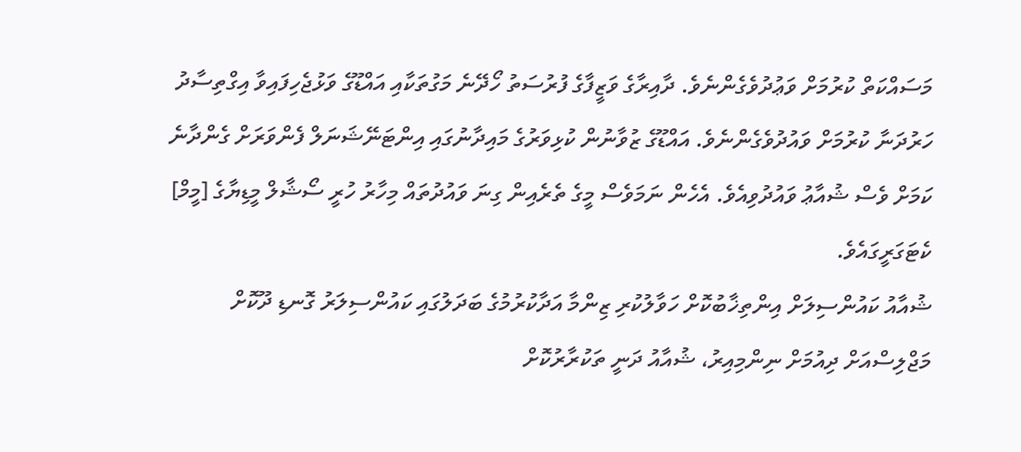މަސައްކަތް ކުރުމަށް ވަޢުދުވެގެންނެވެ. ދާއިރާގެ ވަޒީފާގެ ފުރުސަތު ހޯދޭނެ މަގުތަކާއި އައްޑޫގެ ވަޅުޖެހިފައިވާ އިގްތިސާދު ހަރުދަނާ ކުރުމަށް ވައުދުވެގެންނެވެ. އައްޑޫގެ ޒުވާނުން ކުޅިވަރުގެ މައިދާނުގައި އިންޓަނޭޝަނަލް ފެންވަރަށް ގެންދާނެ ކަމަށް ވެސް ޝުއާޢު ވައުދުވިއެވެ. އެހެން ނަމަވެސް މީގެ ތެރެއިން ގިނަ ވައުދުތައް މިހާރު ހުރީ ސޯޝާލް މީޑިޔާގެ [މީމް] ކެޓަގަރީގައެވެ.
ޝުއާއު ކައުންސިލަށް އިންތިޚާބުކޮށް ހަވާލުކުރި ޒިންމާ އަދާކުރުމުގެ ބަދަލުގައި ކައުންސިލަރު ގޮނޑި ދޫކޮށް މަޖްލިސްއަށް ދިއުމަށް ނިންމިއިރު، ޝުއާއު ދަނީ ތަކުރާރުކޮށް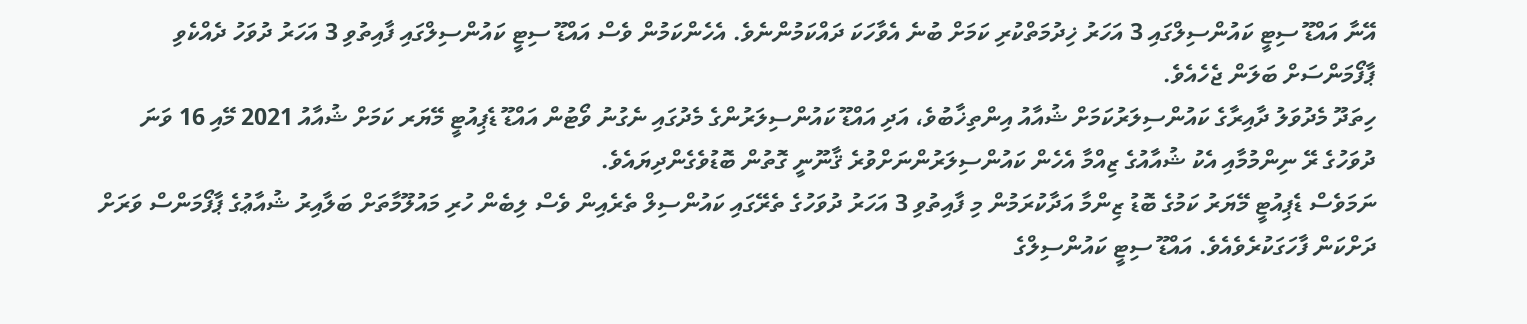އޭނާ އައްޑޫ ސިޓީ ކައުންސިލްގައި 3 އަހަރު ޚިދުމަތްކުރި ކަމަށް ބުނެ އެވާހަކަ ދައްކަމުންނެވެ. އެހެންކަމުން ވެސް އައްޑޫ ސިޓީ ކައުންސިލްގައި ފާއިތުވި 3 އަހަރު ދުވަހު ދެއްކެވި ޕާފޯމަންސަށް ބަލަން ޖެހެއެވެ.
ހިތަދޫ މެދުވަލު ދާއިރާގެ ކައުންސިލަރުކަމަށް ޝުއާއު އިންތިޚާބުވެ، އަދި އައްޑޫ ކައުންސިލަރުންގެ މެދުގައި ނެގުނު ވޯޓުން އައްޑޫ ޑެޕިއުޓީ މޭޔަރ ކަމަށް ޝުއާއު 2021 މޭއި 16 ވަނަ ދުވަހުގެ ރޭ ނިންމުމާއި އެކު ޝުއާއުގެ ޒިއްމާ އެހެން ކައުންސިލަރުންނަށްވުރެ ޤާނޫނީ ގޮތުން ބޮޑުވެގެންދިޔައެވެ.
ނަމަވެސް ޑެޕިއުޓީ މޭޔަރު ކަމުގެ ބޮޑު ޒިންމާ އަދާކުރަމުން މި ފާއިތުވި 3 އަހަރު ދުވަހުގެ ތެރޭގައި ކައުންސިލް ތެރެއިން ވެސް ލިބެން ހުރި މައުލޫމާތަށް ބަލާއިރު ޝުއާޢުގެ ޕާފޯމަންސް ވަރަށް ދަށްކަން ފާހަގަކުރެވެއެވެ. އައްޑޫ ސިޓީ ކައުންސިލްގެ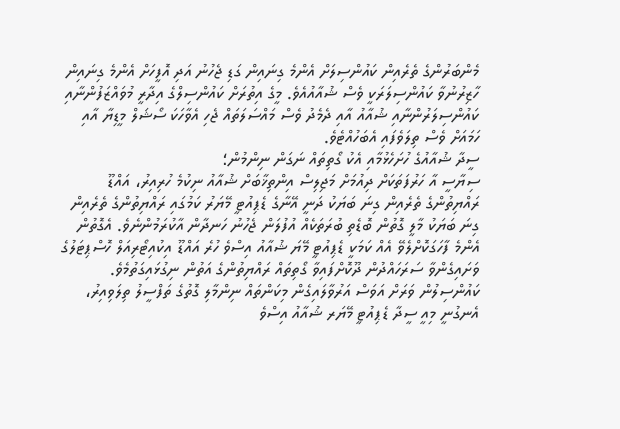މެންބަރުންގެ ތެރެއިން ކައުންސިލަށް އެންމެ ގިނައިން ގަޑި ޖެހުނު އަދި އޮފީހަށް އެންމެ ގިނައިން ހާޒިރުނުވާ ކައުންސިލަރަކީ ވެސް ޝުއާއުއެވެ. މީގެ އިތުރަށް ކައުންސިލްގެ އިދާރީ މުވައްޒަފުންނާއި ކައުންސިލަރުންނާއި ޝުއާއު އާއި ދެމެދު ވެސް މައްސަލަތައް ޖެހި އެވާހަކަ ސޯޝަލް މީޑިޔާ އާއި ހަމައަށް ވެސް ތިލަވެފައި އެބަހުއްޓެވެ.
ސީދާ ޝުއާއުގެ ހުށަހެޅުމާއި އެކު ގޯތިތައް ނަގަން ނިންމުން؛
ސިޔާސީ އާ ހަރުފަތަކަށް ދިއުމަށް މަޖިލިސް އިންތިޚާބަށް ޝުއާއު ނިކުމެ ހުރިއިރު، އައްޑޫ ރައްޔިތުންގެ ތެރެއިން ގިނަ ބަޔަކު ދަނީ އޭނާގެ ޑެޕިއުޓީ މޭޔަރު ކަމުގައި ރައްޔިތުންގެ ތެރެއިން ގިނަ ބަޔަކު މާލީ ގޮތުން ބޮޑެތި ބުރަތަކެއް އުފުލަން ޖެހުނު ހަނދާން އާކުރަމުންނެވެ. އެގޮތުން އެންމެ ފާހަގަކޮށްލެވޭ އެއް ކަމަކީ ޑެޕިއުޓީ މޭޔަ ޝުއާއު އިސްވެ ހުރެ އައްޑޫ އިކުއިޓޯރިއަލް ހޮސްޕިޓަލުގެ ވަށައިގެންވާ ސަރަހައްދުން ދޫކޮށްފައިވާ ގޯތިތައް ރައްޔިތުންގެ އަތުން ނިގުޅައިގަތުމެވެ.
ކައުންސިލުން ވަރަށް އަވަސް އަރުވާލައިގެން މިކަންތައް ނިންމާލި ގޮތުގެ ތަފްސީލު ތިލަވިއިރު، އެނގުނީ މިއީ ސީދާ ޑެޕިއުޓީ މޭޔަރ ޝުއާއު އިސްވެ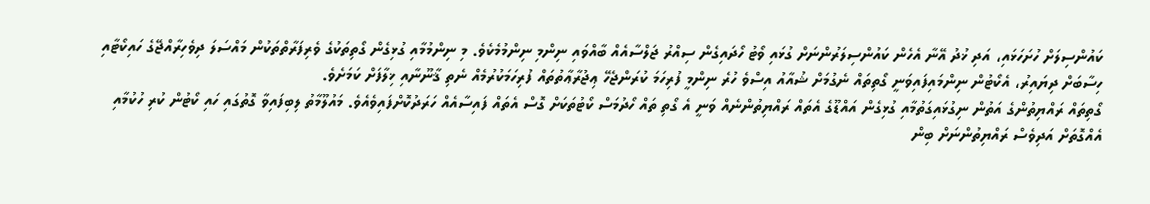ކައުންސިލަށް ހުށަހަޅައި، އަދި ޚުދު އޭނާ އެހެން ކައުންސިލަރުންނަށް ގުޅައި ވޯޓު ހޯދައިގެން ސިއްރު ޖަލްސާއެއް ބާއްވައި ނިންމި ނިންމުމެކެވެ. މި ނިންމުމާއި ގުޅިގެން ގޯތިތަކުގެ ވެރިފަރާތްތަކުން މައްސަލަ ދިވެހިރާއްޖޭގެ ހައިކޯޓާއި ހިސާބަށް ދިޔައިރު، އެކޯޓުން ނިންމައިފައިވަނީ ގޯތިތައް ނެގުމަށް ޝުއާއު އިސްވެ ހުރެ ނިންމީ ފުރިހަމަ ކުރަންޖެހޭ ޢިޖުރާޢާތުތައް ފުރިހަމަކުރުމެއް ނެތި ޤާނޫނާއި ޚިލާފަށް ކަމަށެވެ.
ގޯތިތައް ރައްޔިތުންގެ އަތުން ނިގުޅައިގަތުމާއި ގުޅިގެން އައްޑޫގެ އެތައް ރައްޔިތުންނެއް ވަނީ އެ ގޯތި ތައް ހޯދުމަސް ކޯޓުތަކަށް ގޮސް އެތައް ފައިސާއެއް ހަރަދުކޮށްފައިވެއެވެ. މައުލޫމާތު ލިބިފައިވާ ގޮތުގައި ހައި ކޯޓުން ކުރި ހުކުމާއި އެއްގޮތަށް އަދިވެސް ރައްޔިތުންނަށް ބިން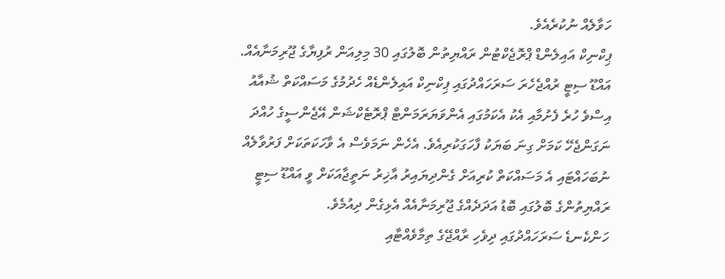ހަވާލެއް ނުކުރެއެވެ.
ޕިކްނިކް އައިލެންޑް ޕްރޮޖެކްޓުން ރައްޔިތުން ބޮލުގައި 30 މިލިއަން ރުފިޔާގެ ޖޫރިމަނާއެއް.
އައްޑޫ ސިޓީ ރުއްޖެހެރަ ސަރަހައްދުގައި ޕިކްނިކް އައިލެންޑެއް ހެދުމުގެ މަސައްކަތް ޝުއާއު އިސްވެ ހުރެ ފެށުމާއި އެކު އެކަމުގައި އެންވަޔަރަމަންޓް ޕްރޮޓެކްޝަން އޭޖެންސީގެ ހުއްދަ ނަގަންޖެހޭ ކަމަށް ގިނަ ބަޔަކު ފާހަގަކުރިއެވެ. އެހެން ނަމަވެސް އެ ވާހަކަތަކަށް ފަރުވާލެއް ނުބަހައްޓައި އެ މަސައްކަތް ކުރިއަށް ގެންދިޔައިރު އާޚިރު ނަތީޖާއަކަށް ވީ އައްޑޫ ސިޓީ ރައްޔިތުންގެ ބޮލުގައި ބޮޑު އަދަދެއްގެ ޖޫރިމަނާއެއް އެޅިގެން ދިއުމެވެ.
ހަންކެނޑެ ސަރަހައްދުގައި ދިވެހި ރާއްޖޭގެ ތިމާވެއްޓާއި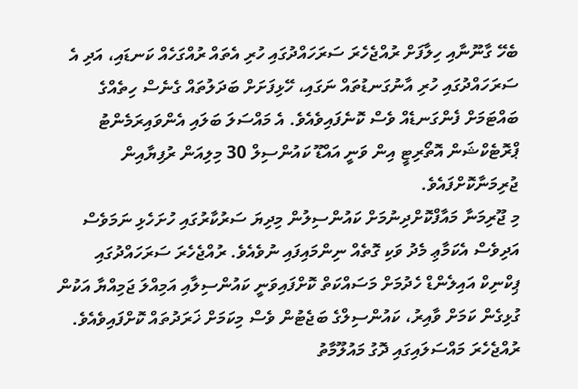ބެހޭ ގާނޫނާއި ހިލާފަށް ރުއްޖެހެރަ ސަރަހައްދުގައި ހުރި އެތައް ރުއްގަހެއް ކަނޑައި، އަދި އެ ސަރަހައްދުގައި ހުރި އާނުގަނޑުތައް ނަގައި، ހޭޅިފަށަށް ބަދަލުތައް ގެނެސް ހިތެއްގެ ބައްޓަމަށް ފެންގަނޑެއް ވެސް ކޮނެފައިވެއެވެ. އެ މައްސަލަ ބަލައި އެންވައިރަމެންޓު ޕްރޮޓެކްޝަން އޮތޯރިޓީ އިން ވަނީ އައްޑޫ ކައުންސިލް 30 މިލިއަން ރުފިޔާއިން ޖުރިމަނާކޮށްފައެވެ.
މި ޖޫރިމަނާ މައާފްކޮށްދިނުމަށް ކައުންސިލުން މިދިޔަ ސަރުކާރުގައި ހުށަހެޅި ނަމަވެސް އަދިވެސް އެކަމާޢި މެދު ވަކި ގޮތެއް ނިންމައިފައި ނުވެއެވެ. ރުއްޖެހެރަ ސަރަހައްދުގައި ޕިކްނިކް އައިލެންޑް ހެދުމަށް މަސައްކަތް ކޮށްފައިވަނީ ކައުންސިލާއި އަމިއްލަ ޖަމިއްޔާ އަކުން ގުޅިގެން ކަމަށް ވާއިރު، ކައުންސިލްގެ ބަޖެޓުން ވެސް މިކަމަށް ޚަރަދުތައް ކޮށްފައިވެއެވެ.
ރުއްޖެހެރަ މައްސަލައިގައި ދޮގު މައުލޫމާތު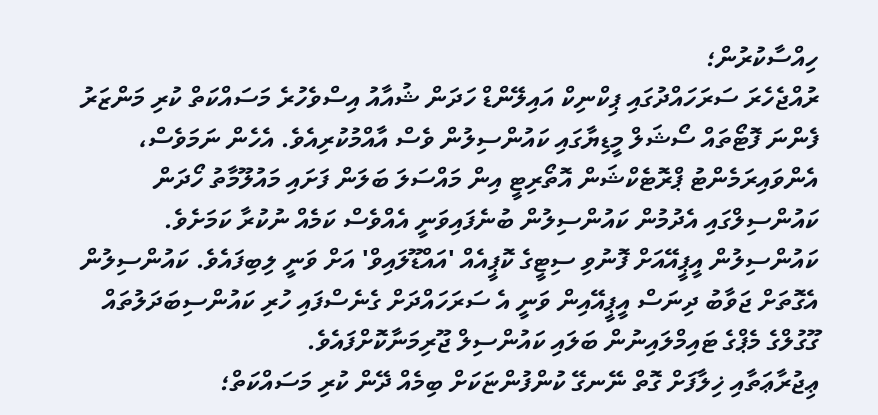ހިއްސާކުރުން؛
ރުއްޖެހެރަ ސަރަހައްދުގައި ޕިކްނިކް އައިލޭންޑް ހަދަން ޝުއާއު އިސްވެހުރެ މަސައްކަތް ކުރި މަންޒަރު ފެންނަ ފޮޓޯތައް ސޯޝަލް މީޑިޔާގައި ކައުންސިލުން ވެސް އާއްމުކުރިއެވެ. އެހެން ނަމަވެސް، އެންވައިރަމެންޓު ޕްރޮޓެކްޝަން އޮތޯރިޓީ އިން މައްސަލަ ބަލަން ފަށައި މައުލޫމާތު ހޯދަން ކައުންސިލްގައި އެދުމުން ކައުންސިލުން ބުނެފައިވަނީ އެއްވެސް ކަމެއް ނުކުރާ ކަމަށެވެ. ކައުންސިލުން އީޕީއޭއަށް ފޮނުވި ސިޓީގެ ކޮޕީއެއް 'އައްޑޫލައިވް' އަށް ވަނީ ލިބިފައެވެ. ކައުންސިލުން އެގޮތަށް ޖަވާބު ދިނަސް އީޕީއޭއިން ވަނީ އެ ސަރަހައްދަށް ގެނެސްފައި ހުރި ކައުންސިބަދަލުތައް ގޫގުލްގެ މެޕްގެ ޓައިމްލައިނުން ބަލައި ކައުންސިލް ޖޫރިމަނާކޮށްފައެވެ.
ޢިޖުރާޢަތާއި ޚިލާފަށް ގޮތް ނޭނގޭ ކުންފުންޏަކަށް ބިމެއް ދޭން ކުރި މަސައްކަތް؛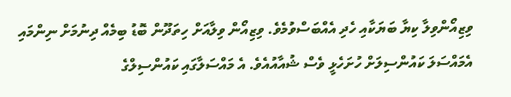ވިޒިއޯންވިލާ ކިޔާ ބަޔަކާއި ހެދި އެއްބަސްވުމެވެ. ވިޒިއޯން ވިލާއަށް ހިތަދޫން ބޮޑު ބިމެއް ދިނުމަށް ނިންމައި އެމައްސަލަ ކައުންސިލަށް ހުށަހެޅީ ވެސް ޝުއާއުއެވެ. އެ މައްސަލާގައި ކައުންސިލްގެ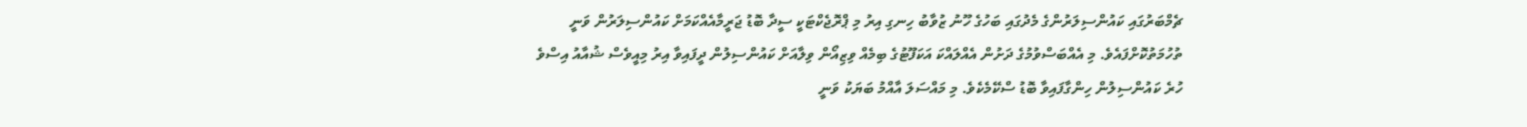ޗެމްބަރުގައި ކައުންސިލަރުންގެ މެދުގައި ބަހުގެ ހޫނު ޒުވާބު ހިނގި އިރު މި ޕްރޮޖެކްޓަކީ ސީދާ ބޮޑު ޖަރީމާއެއްކަމަށް ކައުންސިލަރުން ވަނީ ތުހުމަތުކޮށްފައެވެ. މި އެއްބަސްވުމުގެ ދަށުން އެއްލައްކަ އަކަފޫޓުގެ ބިމެއް ވިޒިއޯން ވިލާއަށް ކައުންސިލުން ދީފައިވާ އިރު މިއީވެސް ޝުއާއު އިސްވެ ހުރެ ކައުންސިލުން ހިންގާފައިވާ ބޮޑު ސްކޭމެކެވެ. މި މައްސަލަ އާއްމު ބަޔަކު ވަނީ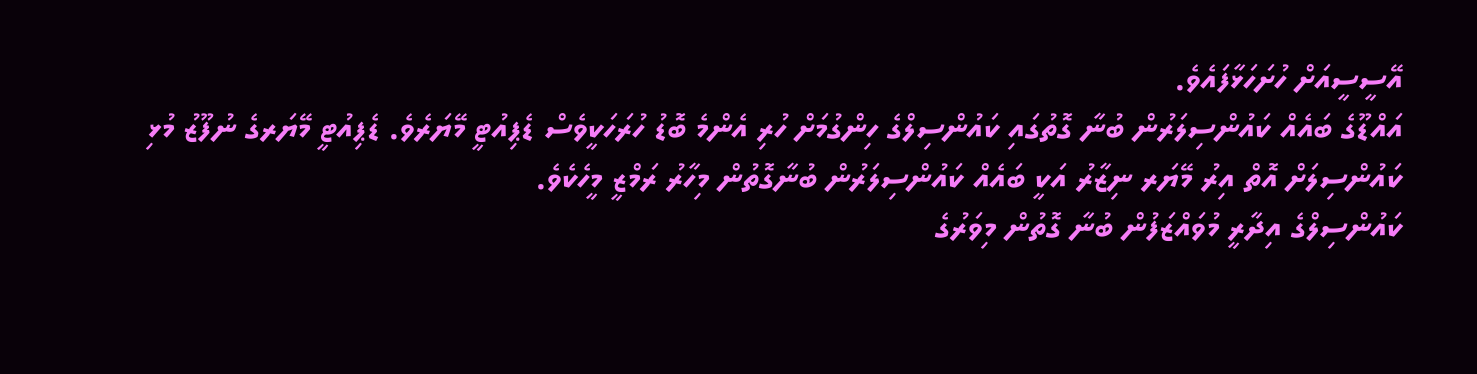އޭސީސީއަށް ހުށަހަޅާފައެވެ.
އައްޑޫގެ ބައެއް ކައުންސިލަރުން ބުނާ ގޮތުގައި ކައުންސިލްގެ ހިންގުމަށް ހުރި އެންމެ ބޮޑު ހުރަހަކީވެސް ޑެޕިއުޓީ މޭޔަރެވެ. ޑެޕިއުޓީ މޭޔަރގެ ނުފޫޒު މުޅި ކައުންސިލަށް އޮތް އިރު މޭޔަރ ނިޒާރު އަކީ ބައެއް ކައުންސިލަރުން ބުނާގޮތުން މިހާރު ރަމްޒީ މީހެކެވެ.
ކައުންސިލްގެ އިދާރީ މުވައްޒަފުން ބުނާ ގޮތުން މިވަރުގެ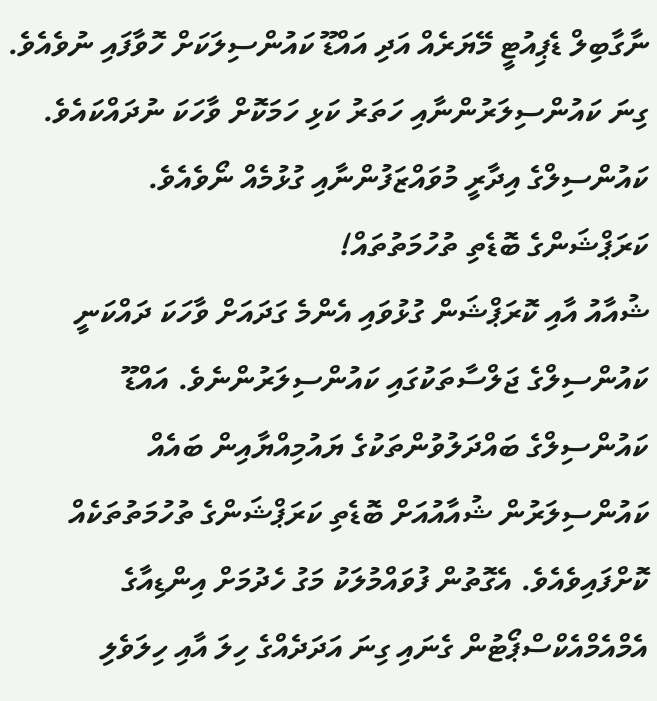ނާގާބިލް ޑެޕިއުޓީ މޭޔަރެއް އަދި އައްޑޫ ކައުންސިލަކަށް ހޮވާފައި ނުވެއެވެ. ގިނަ ކައުންސިލަރުންނާއި ހަތަރު ކަޅި ހަމަކޮށް ވާހަކަ ނުދައްކައެވެ. ކައުންސިލްގެ އިދާރީ މުވައްޒަފުންނާއި ގުޅުމެއް ނޯވެއެވެ.
ކަރަޕްޝަންގެ ބޮޑެތި ތުހުމަތުތައް!
ޝުއާއު އާއި ކޮރަޕްޝަން ގުޅުވައި އެންމެ ގަދައަށް ވާހަކަ ދައްކަނީ ކައުންސިލްގެ ޖަލްސާތަކުގައި ކައުންސިލަރުންނެވެ. އައްޑޫ ކައުންސިލްގެ ބައްދަލުވުންތަކުގެ ޔައުމިއްޔާއިން ބައެއް ކައުންސިލަރުން ޝުއާއުއަށް ބޮޑެތި ކަރަޕްޝަންގެ ތުހުމަތުތަކެއް ކޮށްފައިވެއެވެ. އެގޮތުން ފުވައްމުލަކު މަގު ހެދުމަށް އިންޑިއާގެ އެމްއެމްއެކްސްޕޯޓުން ގެނައި ގިނަ އަދަދެއްގެ ހިލަ އާއި ހިލަވެލި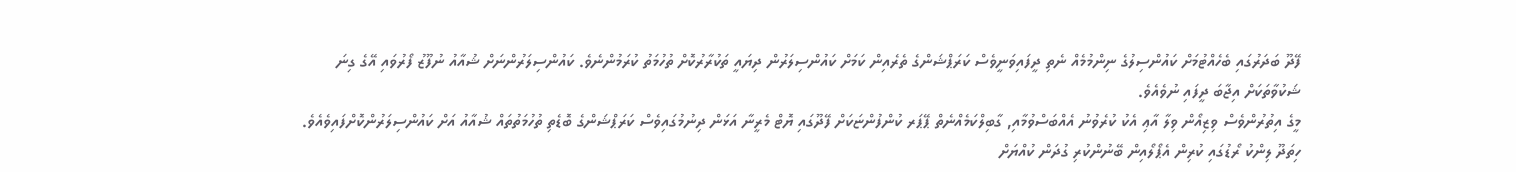ފޭދޫ ބަދަރުގައި ބެހެއްޓުމަށް ކައުންސިލުގެ ނިންމުމެއް ނެތި ދީފައިވަނީވެސް ކަރަޕްޝަންގެ ތެރެއިން ކަމަށް ކައުންސިލަރުން ދިޔައީ ތަކުރާރުކޮށް ތުހުމަތު ކުރަމުންނެވެ. ކައުންސިލަރުންނަށް ޝުއާއު ނުފޫޒު ފޯރުވައި އޭގެ ގިނަ ޝަކުވާތަކަށް އިޖާބަ ދީފައި ނުވެއެވެ.
މީގެ އިތުރުންވެސް ވިޒިއޯން ވިލާ އާޢި އެކު ކުރެވުނު އެއްބަސްވުމާއި, ގާބިލްކަމެއްނެތް ޕޭޕަރ ކުންފުންޏަކަށް ފޭދޫގައި ޔޮޓް މެރީނާ އަޅަން ދިނުމުގައިވެސް ކަރަޕްޝަންގެ ބޮޑެތި ތުހުމަތުތައް ޝުއާއު އަށް ކައުންސިލަރުންކޮށްފައިވެއެވެ.
ހިތަދޫ ލިންކު ރޯޑުގައި ކުރިން އެޕޯލޯއިން ބޭނުންކުރި ގުދަން ކުއްޔަށް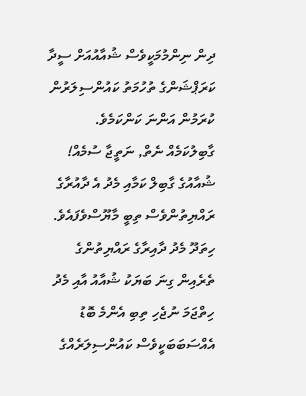ދިން ނިންމުމަކީވެސް ޝުއާއުއަށް ސީދާ ކަރަޕްޝަންގެ ތުހުމަތު ކައުންސިލަރުން ކުރަމުން އަންނަ ކަންކަމެވެ.
ގާބިލުކަމެއް ނެތް, ނަތީޖާ ސުމެއް!
ޝުއާއުގެ ގާބިލް ކަމާއި މެދު އެ ދާއުރާގެ ރައްޔިތުންވެސް ތިބީ މާޔޫސްވެފައެވެ. ހިތަދޫ މެދު ދާއިރާގެ ރައްޔިތުންގެ ތެރެއިން ގިނަ ބަޔަކު ޝުއާއު އާއި މެދު ހިތްޖަމަ ނުޖެހި ތިބި އެންމެ ބޮޑު އެއްސަބަބަކީވެސް ކައުންސިލަރެއްގެ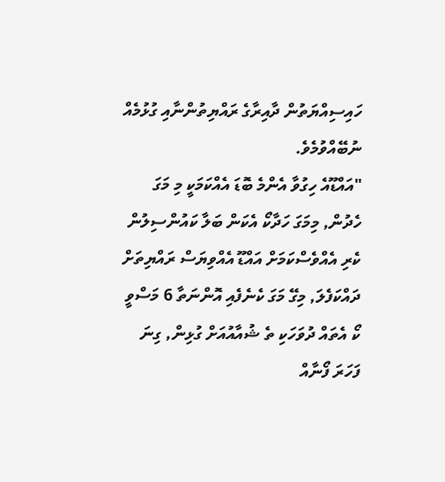ހައިސިއްޔަތުން ދާއިރާގެ ރައްޔިތުންނާއި ގުޅުމެއް ނުބޭއްވުމެވެ.
"އައްޑޫއެ ހިގުވާ އެންމެ ބޮޑަ އެއްކަމަކީ މި މަގަ ހެދުން, މިމަގަ ހަދާކޯ އެކަން ބަލާ ކައުންސިލުން ކެރި އެއްވެސްކަމަށް އައްޑޫ އެއްވިޔަސް ރައްޔިތަށް ދައްކަފެލަ, މިގޭ މަގަ ކެނެފެއި އޮންނަތާ 6 މަސްވީ ކޯ އެތައް ދުވަހަކި ތެ ޝުއާއުއަށް ގުޅިން, ގިނަ ފަހަރަ ފޯނާއް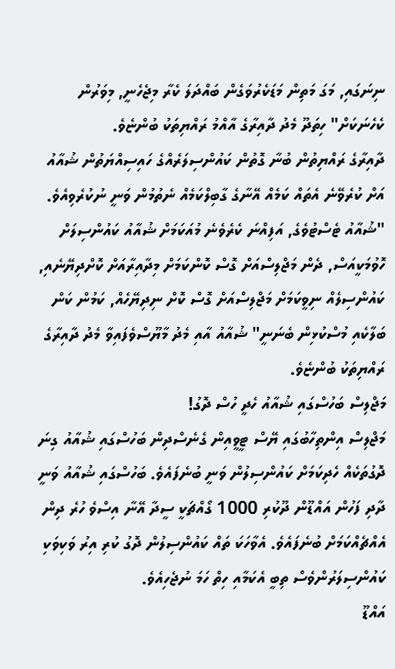ނިނަގައި, މަގަ މަތިން މަޑަކެރުވަގެން ބައްދަލަ ކެރާ މިޖެހެނީ, މިވަރުން ކެހެނަކަށް" ހިތަދޫ މެދު ދާއިރާގެ އާއްމު ރައްޔިތަކު ބުންޏެވެ.
ދާއިރާގެ ރައްޔިތުން ބުނާ ގޮތުން ކައުންސިލަރެއްގެ ހައިސިއްޔަތުން ޝުއާއު އަށް ކުރެވޭނެ އެތައް ކަމެއް އޭނާގެ ގާބިލްކަމެއް ނެތުމުން ވަނީ ނުކުރެވިއެވެ.
"ޝުއާއު ޓެސްޓުވެގެ, އަފިއްނަ ކެރެވެނެ މުއަކަމަށް ޝުއާއު ކައުންސިލަށް ހޮވުމަކީއަސް, ދެން މަޖްލިސްއަށް ގޮސް ކޮންކަމަށް މިދާއިރާއަށް ކޮށްދިޔޭނެއި, ކައުންސިލެއް ނިވީކަމަށް މަޖްލިސްއަށް ގޮސް ކޮށް ނިދިޔޭހެއް, ކަމުން ކަން ބަލާކެއި މުސްކުޅިން ބެނަނީ" ޝުއާއު އާއި މެދު މާޔޫސްވެފައިވާ މެދު ދާއިރާގެ ރައްޔިތަކު ބުންޏެވެ.
މަޖްލިސް ބަހުސްގައި ޝުއާއު ހެދީ ހުސް ދޮގު!
މަޖްލިސް އިންތިހާބުގައި ޔޭސް ޓީވީއިން ގެނެސްދިން ބަހުސްގައި ޝުއާއު ގިނަ ދޮގުތަކެއް ހެދިކަމަށް ކައުންސިލުން ވަނީ ބުނެފައެވެ. ބަހުސްގައި ޝުއާއު ވަނީ ދާދި ފަހުން އައްޑޫން ދޫކުރި 1000 ގޯއްޗަކީ ސީދާ އޭނާ އިސްވެ ހުރެ ދިން އެއްޗެއްކަމަށް ބުނެފައެވެ. އެވާހަކަ ތައް ކައުންސިލުން ދޮގު ކުރި އިރު ވަކިވަކި ކައުންސިލަރުންވެސް ތިބީ އެކަމާއި ހިތް ހަމަ ނުޖެހިއެވެ.
އައްޑޫ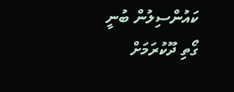ކައުންސިލުން ބުނީ ގޯތި ދޫކުރަމަށް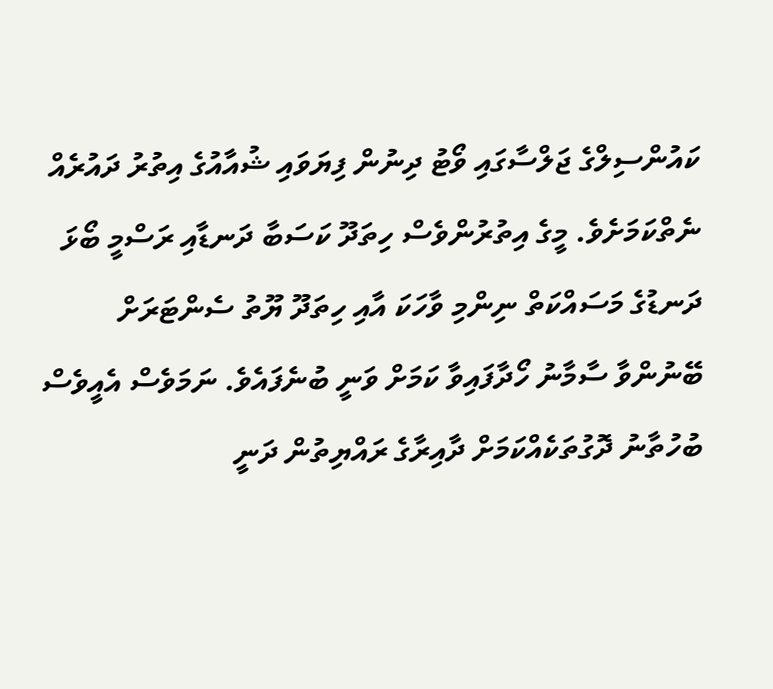ކައުންސިލްގެ ޖަލްސާގައި ވޯޓު ދިނުން ފިޔަވައި ޝުއާއުގެ އިތުރު ދައުރެއް ނެތްކަމަށެވެ. މީގެ އިތުރުންވެސް ހިތަދޫ ކަސަބާ ދަނޑާއި ރަސްމީ ބޯޅަ ދަނޑުގެ މަސައްކަތް ނިންމި ވާހަކަ އާއި ހިތަދޫ ޔޫތު ސެންޓަރަށް ބޭނުންވާ ސާމާނު ހޯދާފައިވާ ކަމަށް ވަނީ ބުނެފައެވެ. ނަމަވެސް އެއީވެސް ބުހުތާނު ދޮގުތަކެއްކަމަށް ދާއިރާގެ ރައްޔިތުން ދަނީ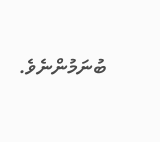ބުނަމުންނެވެ.